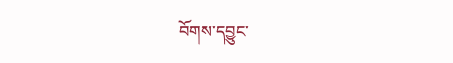བོགས་དབྱུང་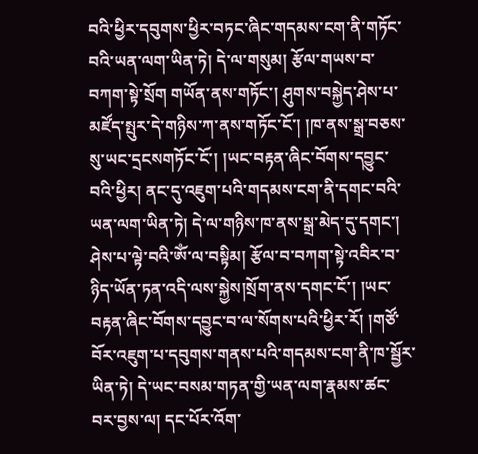བའི་ཕྱིར་དབུགས་ཕྱིར་བཏང་ཞིང་གདམས་ངག་ནི་གཏོང་བའི་ཡན་ལག་ཡིན་ཏེ། དེ་ལ་གསུམ། རྩོལ་གཡས་བ་བཀག་སྟེ་སྲོག གཡོན་ནས་གཏོང་། ཤུགས་བསྐྱེད་ཤེས་པ་མཛོད་སྤུར་དེ་གཉིས་ཀ་ནས་གཏོང་ངོ་། །ཁ་ནས་སྒྲ་བཅས་སུ་ཡང་དྲངསགཏོང་ངོ་། །ཡང་བརྟན་ཞིང་བོགས་དབྱུང་བའི་ཕྱིར། ནང་དུ་འཇུག་པའི་གདམས་ངག་ནི་དགང་བའི་ཡན་ལག་ཡིན་ཏེ། དེ་ལ་གཉིས་ཁ་ནས་སྒྲ་མེད་དུ་དགང་། ཤེས་པ་ལྟེ་བའི་ༀ་ལ་བསྟིམ། རྩོལ་བ་བཀག་སྟེ་འབིར་བ་ཉིད་ཡོན་ཏན་འདི་ལས་སྐྱེས།སྲོག་ནས་དགང་ངོ་། །ཡང་བརྟན་ཞིང་བོགས་དབྱུང་བ་ལ་སོགས་པའི་ཕྱིར་རོ། །གཙོ་བོར་འཇུག་པ་དབུགས་གནས་པའི་གདམས་ངག་ནི་ཁ་སྦྱོར་ཡིན་ཏེ། དེ་ཡང་བསམ་གཏན་གྱི་ཡན་ལག་རྣམས་ཚང་བར་བྱས་ལ། དང་པོར་འོག་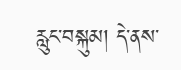རླུང་བསྐུམ། དེ་ནས་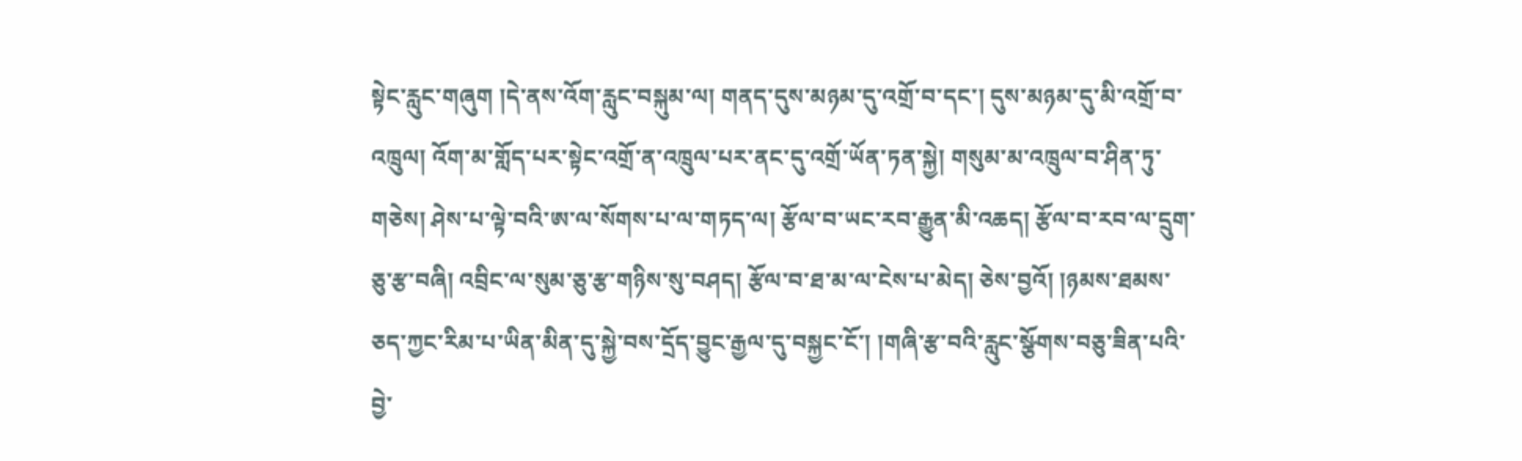སྟེང་རླུང་གཞུག །དེ་ནས་འོག་རླུང་བསྐུམ་ལ། གནད་དུས་མཉམ་དུ་འགྲོ་བ་དང་། དུས་མཉམ་དུ་མི་འགྲོ་བ་འཁྲུལ། འོག་མ་གློད་པར་སྟེང་འགྲོ་ན་འཁྲུལ་པར་ནང་དུ་འགྲོ་ཡོན་ཏན་སྐྱེ། གསུམ་མ་འཁྲུལ་བ་ཤིན་ཏུ་གཅེས། ཤེས་པ་ལྟེ་བའི་ཨ་ལ་སོགས་པ་ལ་གཏད་ལ། རྩོལ་བ་ཡང་རབ་རྒྱུན་མི་འཆད། རྩོལ་བ་རབ་ལ་དྲུག་ཅུ་རྩ་བཞི། འབྲིང་ལ་སུམ་ཅུ་རྩ་གཉིས་སུ་བཤད། རྩོལ་བ་ཐ་མ་ལ་ངེས་པ་མེད། ཅེས་བྱའོ། །ཉམས་ཐམས་ཅད་ཀྱང་རིམ་པ་ཡིན་མིན་དུ་སྐྱེ་བས་དྲོད་བྱུང་རྒྱལ་དུ་བསྐྱང་ངོ་། །གཞི་རྩ་བའི་རླུང་སྩོགས་བཅུ་ཟིན་པའི་བྱེ་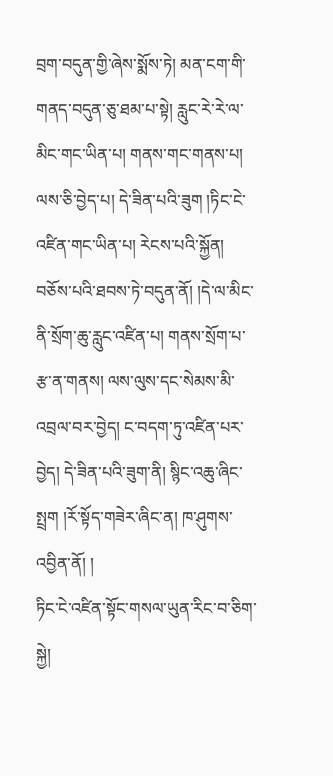བྲག་བདུན་གྱི་ཞེས་སྨོས་ཏེ། མན་ངག་གི་གནད་བདུན་ཅུ་ཐམ་པ་སྟེ། རླུང་རེ་རེ་ལ་མིང་གང་ཡིན་པ། གནས་གང་གནས་པ། ལས་ཅི་བྱེད་པ། དེ་ཟིན་པའི་ཟུག །ཏིང་ངེ་འཛིན་གང་ཡིན་པ། རེངས་པའི་སྐྱོན། བཅོས་པའི་ཐབས་ཏེ་བདུན་ནོ། །དེ་ལ་མིང་ནི་སྲོག་ཆུ་རླུང་འཛིན་པ། གནས་སྲོག་པ་རྩ་ན་གནས། ལས་ལུས་དང་སེམས་མི་འབྲལ་བར་བྱེད། ང་བདག་ཏུ་འཛིན་པར་བྱེད། དེ་ཟིན་པའི་ཟུག་ནི། སྙིང་འཆུ་ཞིང་སྤྲག །རོ་སྟོད་གཟེར་ཞིང་ན། ཁ་ཤུགས་འབྱིན་ནོ། །
ཏིང་ངེ་འཛིན་སྟོང་གསལ་ཡུན་རིང་བ་ཅིག་སྐྱེ།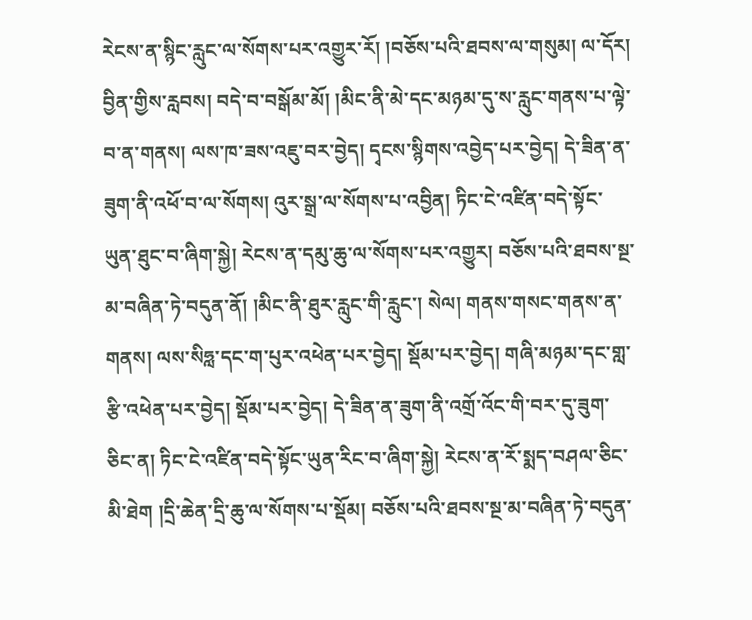རེངས་ན་སྙིང་རླུང་ལ་སོགས་པར་འགྱུར་རོ། །བཅོས་པའི་ཐབས་ལ་གསུམ། ལ་དོར། བྱིན་གྱིས་རླབས། བདེ་བ་བསྒོམ་མོ། །མིང་ནི་མེ་དང་མཉམ་དུ་ས་རླུང་གནས་པ་ལྟེ་བ་ན་གནས། ལས་ཁ་ཟས་འཇུ་བར་བྱེད། དྭངས་སྙིགས་འབྱེད་པར་བྱེད། དེ་ཟིན་ན་ཟུག་ནི་འཕོ་བ་ལ་སོགས། འུར་སྒྲ་ལ་སོགས་པ་འབྱིན། ཏིང་ངེ་འཛིན་བདེ་སྟོང་ཡུན་ཐུང་བ་ཞིག་སྐྱེ། རེངས་ན་དམུ་ཆུ་ལ་སོགས་པར་འགྱུར། བཅོས་པའི་ཐབས་སྔ་མ་བཞིན་ཏེ་བདུན་ནོ། །མིང་ནི་ཐུར་རླུང་གི་རླུང་། སེལ། གནས་གསང་གནས་ན་གནས། ལས་སིཧླ་དང་ག་པུར་འཕེན་པར་བྱེད། སྡོམ་པར་བྱེད། གཞི་མཉམ་དང་གླ་རྩི་འཕེན་པར་བྱེད། སྡོམ་པར་བྱེད། དེ་ཟིན་ན་ཟུག་ནི་འགྲོ་འོང་གི་བར་དུ་ཟུག་ཅིང་ན། ཏིང་ངེ་འཛིན་བདེ་སྟོང་ཡུན་རིང་བ་ཞིག་སྐྱེ། རེངས་ན་རོ་སྨད་བཤལ་ཅིང་མི་ཐེག །དྲི་ཆེན་དྲི་ཆུ་ལ་སོགས་པ་སྡོམ། བཅོས་པའི་ཐབས་སྔ་མ་བཞིན་ཏེ་བདུན་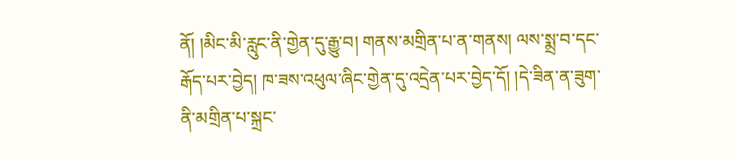ནོ། །མིང་མི་རླུང་ནི་གྱེན་དུ་རྒྱུ་བ། གནས་མགྲིན་པ་ན་གནས། ལས་སྨྲ་བ་དང་རྒོད་པར་བྱེད། ཁ་ཟས་འཕུལ་ཞིང་གྱེན་དུ་འདྲེན་པར་བྱེད་དོ། །དེ་ཟིན་ན་ཟུག་ནི་མགྲིན་པ་སྐྲང་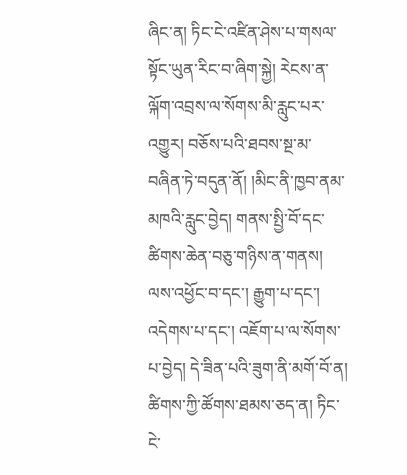ཞིང་ན། ཏིང་ངེ་འཛིན་ཤེས་པ་གསལ་སྟོང་ཡུན་རིང་བ་ཞིག་སྐྱེ། རེངས་ན་ལྐོག་འབྲས་ལ་སོགས་མི་རླུང་པར་འགྱུར། བཅོས་པའི་ཐབས་སྔ་མ་བཞིན་ཏེ་བདུན་ནོ། །མིང་ནི་ཁྱབ་ནམ་མཁའི་རླུང་བྱེད། གནས་སྤྱི་བོ་དང་ཚིགས་ཆེན་བཅུ་གཉིས་ན་གནས། ལས་འཕྱོང་བ་དང་། རྒྱུག་པ་དང་། འདེགས་པ་དང་། འཇོག་པ་ལ་སོགས་པ་བྱེད། དེ་ཟིན་པའི་ཟུག་ནི་མགོ་བོ་ན། ཚིགས་ཀྱི་ཚོགས་ཐམས་ཅད་ན། ཏིང་ངེ་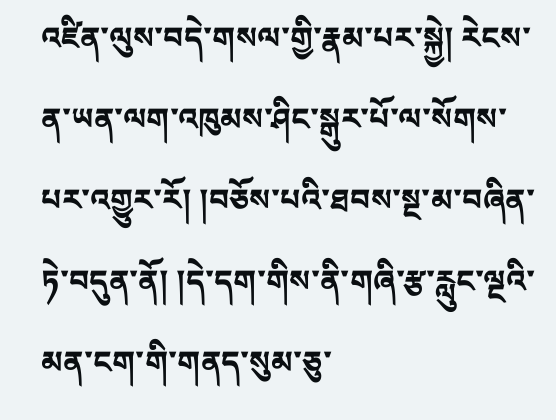འཛིན་ལུས་བདེ་གསལ་གྱི་རྣམ་པར་སྐྱེ། རེངས་ན་ཡན་ལག་འཁུམས་ཤིང་སྒུར་པོ་ལ་སོགས་པར་འགྱུར་རོ། །བཅོས་པའི་ཐབས་སྔ་མ་བཞིན་ཏེ་བདུན་ནོ། །དེ་དག་གིས་ནི་གཞི་རྩ་རླུང་ལྔའི་མན་ངག་གི་གནད་སུམ་ཅུ་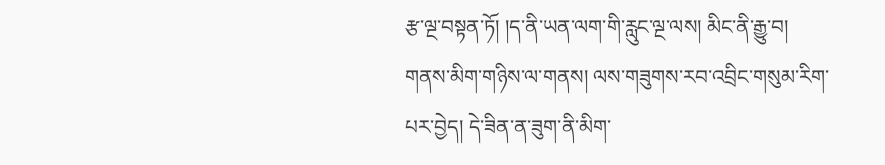རྩ་ལྔ་བསྟན་ཏོ། །ད་ནི་ཡན་ལག་གི་རླུང་ལྔ་ལས། མིང་ནི་རྒྱུ་བ།
གནས་མིག་གཉིས་ལ་གནས། ལས་གཟུགས་རབ་འབྲིང་གསུམ་རིག་པར་བྱེད། དེ་ཟིན་ན་ཟུག་ནི་མིག་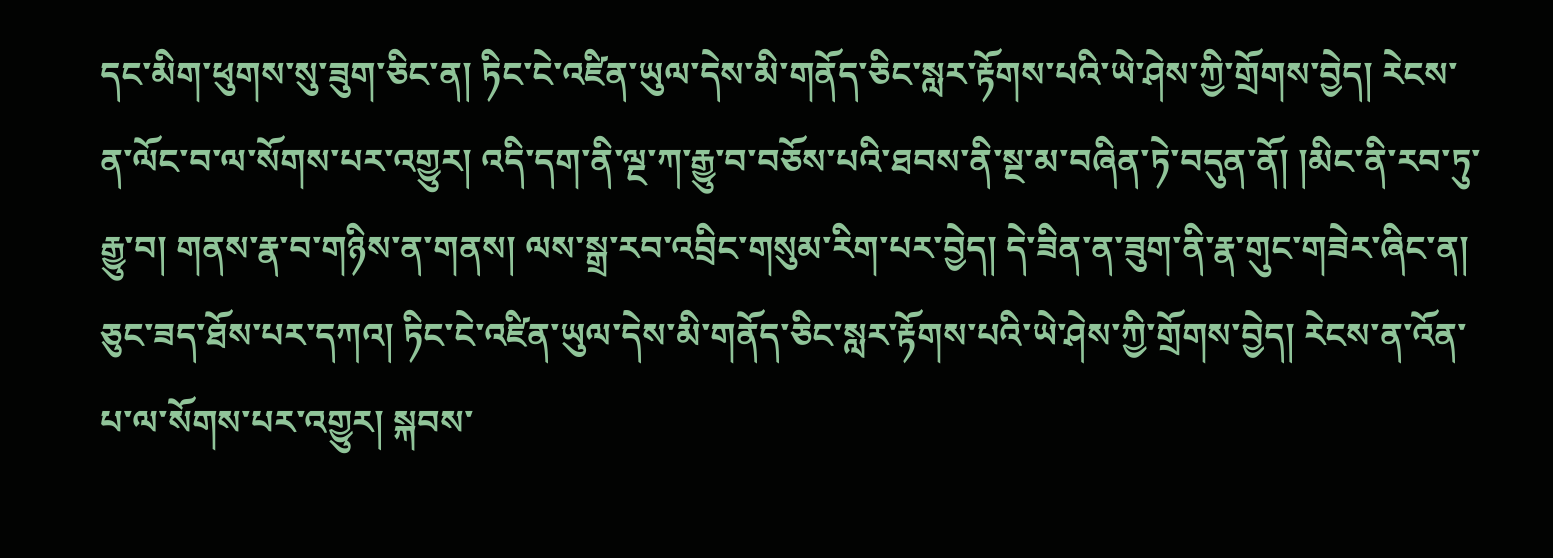དང་མིག་ཕུགས་སུ་ཟུག་ཅིང་ན། ཏིང་ངེ་འཛིན་ཡུལ་དེས་མི་གནོད་ཅིང་སླར་རྟོགས་པའི་ཡེ་ཤེས་ཀྱི་གྲོགས་བྱེད། རེངས་ན་ལོང་བ་ལ་སོགས་པར་འགྱུར། འདི་དག་ནི་ལྔ་ཀ་རྒྱུ་བ་བཅོས་པའི་ཐབས་ནི་སྔ་མ་བཞིན་ཏེ་བདུན་ནོ། །མིང་ནི་རབ་ཏུ་རྒྱུ་བ། གནས་རྣ་བ་གཉིས་ན་གནས། ལས་སྒྲ་རབ་འབྲིང་གསུམ་རིག་པར་བྱེད། དེ་ཟིན་ན་ཟུག་ནི་རྣ་གུང་གཟེར་ཞིང་ན། ཅུང་ཟད་ཐོས་པར་དཀའ། ཏིང་ངེ་འཛིན་ཡུལ་དེས་མི་གནོད་ཅིང་སླར་རྟོགས་པའི་ཡེ་ཤེས་ཀྱི་གྲོགས་བྱེད། རེངས་ན་འོན་པ་ལ་སོགས་པར་འགྱུར། སྐབས་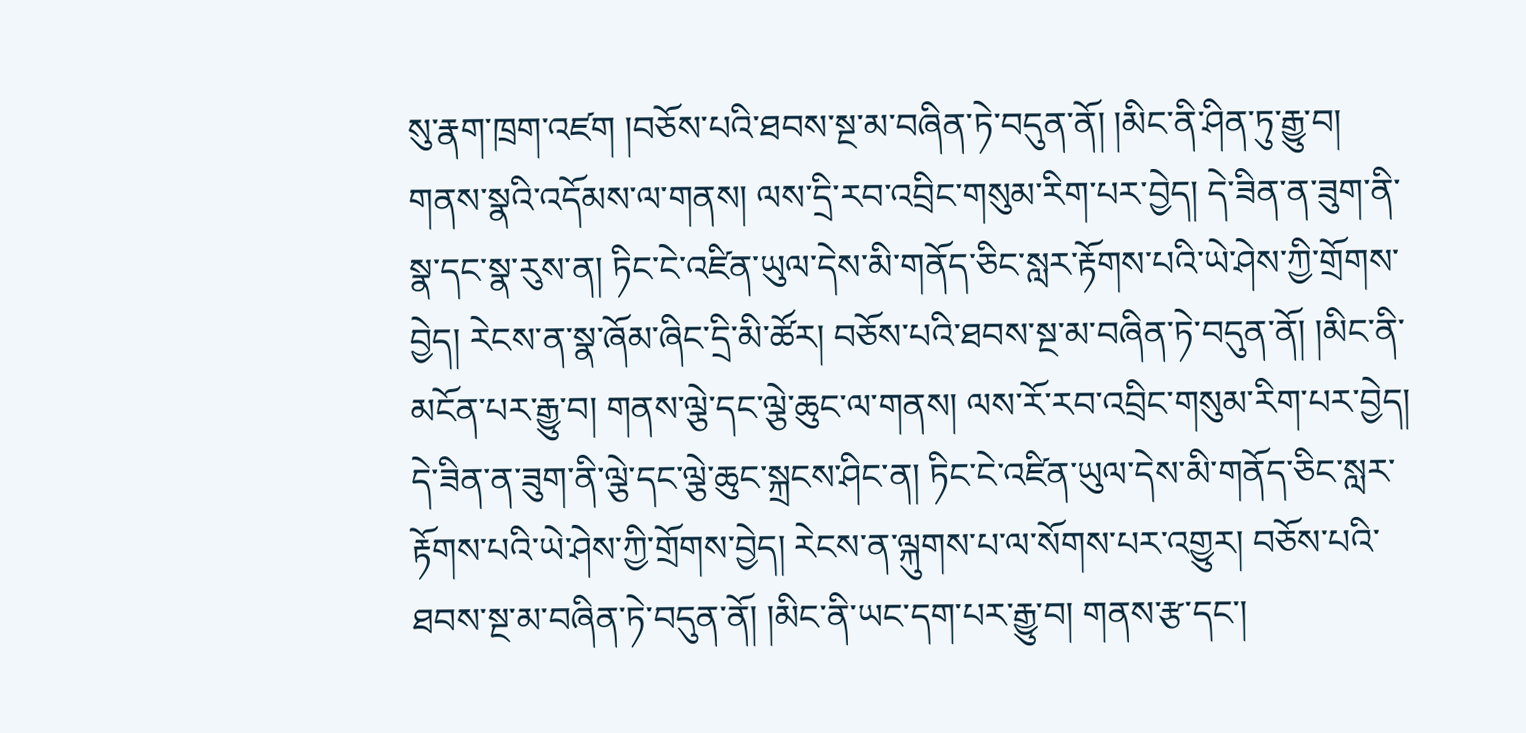སུ་རྣག་ཁྲག་འཛག །བཅོས་པའི་ཐབས་སྔ་མ་བཞིན་ཏེ་བདུན་ནོ། །མིང་ནི་ཤིན་ཏུ་རྒྱུ་བ། གནས་སྣའི་འདོམས་ལ་གནས། ལས་དྲི་རབ་འབྲིང་གསུམ་རིག་པར་བྱེད། དེ་ཟིན་ན་ཟུག་ནི་སྣ་དང་སྣ་རུས་ན། ཏིང་ངེ་འཛིན་ཡུལ་དེས་མི་གནོད་ཅིང་སླར་རྟོགས་པའི་ཡེ་ཤེས་ཀྱི་གྲོགས་བྱེད། རེངས་ན་སྣ་ཞོམ་ཞིང་དྲི་མི་ཚོར། བཅོས་པའི་ཐབས་སྔ་མ་བཞིན་ཏེ་བདུན་ནོ། །མིང་ནི་མངོན་པར་རྒྱུ་བ། གནས་ལྕེ་དང་ལྕེ་ཆུང་ལ་གནས། ལས་རོ་རབ་འབྲིང་གསུམ་རིག་པར་བྱེད། དེ་ཟིན་ན་ཟུག་ནི་ལྕེ་དང་ལྕེ་ཆུང་སྐྲངས་ཤིང་ན། ཏིང་ངེ་འཛིན་ཡུལ་དེས་མི་གནོད་ཅིང་སླར་རྟོགས་པའི་ཡེ་ཤེས་ཀྱི་གྲོགས་བྱེད། རེངས་ན་ལྐུགས་པ་ལ་སོགས་པར་འགྱུར། བཅོས་པའི་ཐབས་སྔ་མ་བཞིན་ཏེ་བདུན་ནོ། །མིང་ནི་ཡང་དག་པར་རྒྱུ་བ། གནས་རྩ་དང་།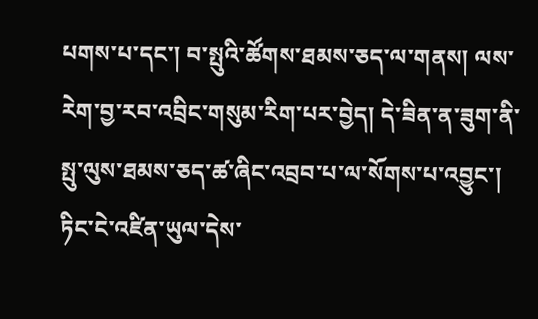པགས་པ་དང་། བ་སྤུའི་ཚོགས་ཐམས་ཅད་ལ་གནས། ལས་རེག་བྱ་རབ་འབྲིང་གསུམ་རིག་པར་བྱེད། དེ་ཟིན་ན་ཟུག་ནི་སྤུ་ལུས་ཐམས་ཅད་ཚ་ཞིང་འབྲབ་པ་ལ་སོགས་པ་འབྱུང་། ཏིང་ངེ་འཛིན་ཡུལ་དེས་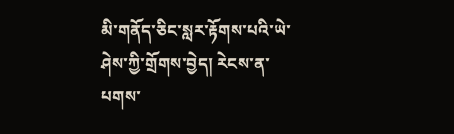མི་གནོད་ཅིང་སླར་རྟོགས་པའི་ཡེ་ཤེས་ཀྱི་གྲོགས་བྱེད། རེངས་ན་པགས་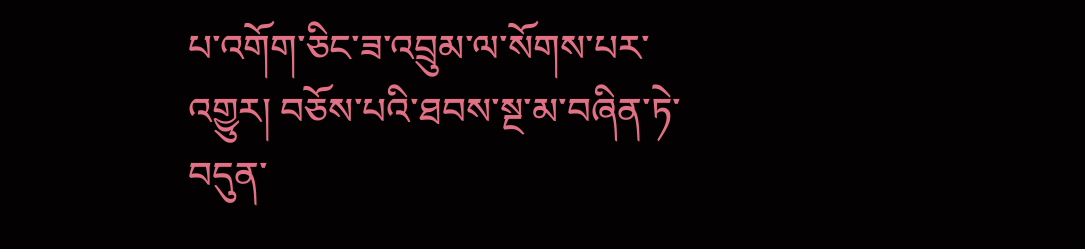པ་འགོག་ཅིང་ཟ་འབྲུམ་ལ་སོགས་པར་འགྱུར། བཅོས་པའི་ཐབས་སྔ་མ་བཞིན་ཏེ་བདུན་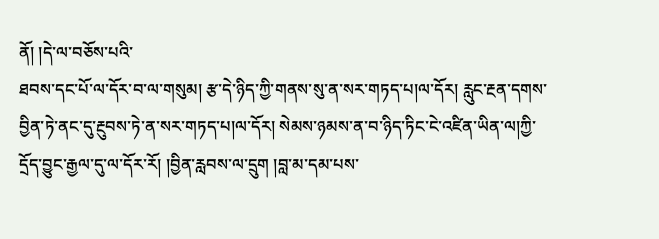ནོ། །དེ་ལ་བཅོས་པའི་
ཐབས་དང་པོ་ལ་དོར་བ་ལ་གསུམ། རྩ་དེ་ཉིད་ཀྱི་གནས་སུ་ན་སར་གཏད་པ།ལ་དོར། རླུང་རྔན་དགས་བྱིན་ཏེ་ནང་དུ་རྔུབས་ཏེ་ན་སར་གཏད་པ།ལ་དོར། སེམས་ཉམས་ན་བ་ཉིད་ཏིང་ངེ་འཛིན་ཡིན་ལ།ཀྱི་དྲོད་བྱུང་རྒྱལ་དུ་ལ་དོར་རོ། །བྱིན་རླབས་ལ་དྲུག །བླ་མ་དམ་པས་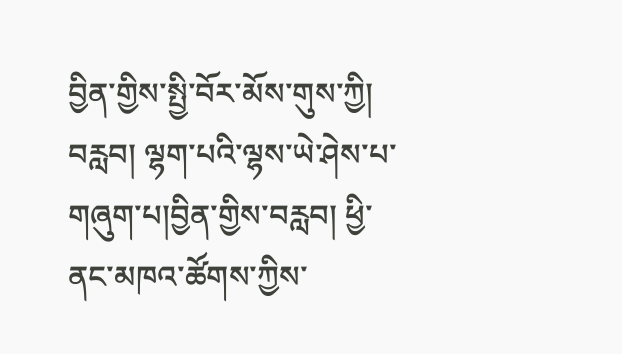བྱིན་གྱིས་སྤྱི་བོར་མོས་གུས་ཀྱི། བརླབ། ལྷག་པའི་ལྷས་ཡེ་ཤེས་པ་གཞུག་པ།བྱིན་གྱིས་བརླབ། ཕྱི་ནང་མཁའ་ཚོགས་ཀྱིས་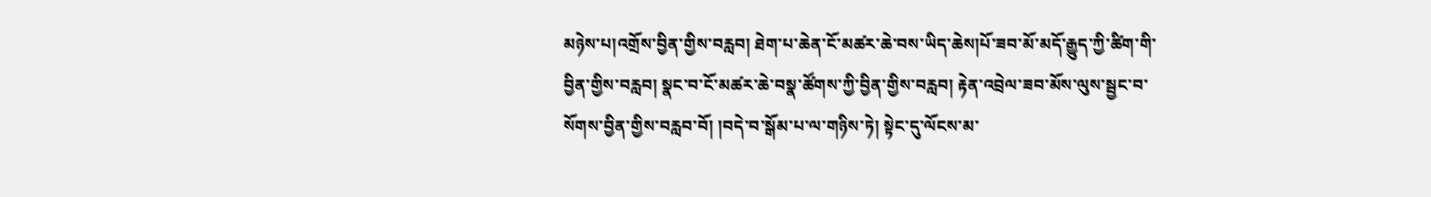མཉེས་པ།འགྲོས་བྱིན་གྱིས་བརླབ། ཐེག་པ་ཆེན་ངོ་མཚར་ཆེ་བས་ཡིད་ཆེས།པོ་ཟབ་མོ་མདོ་རྒྱུད་ཀྱི་ཚིག་གི་བྱིན་གྱིས་བརླབ། སྣང་བ་ངོ་མཚར་ཆེ་བསྣ་ཚོགས་ཀྱི་བྱིན་གྱིས་བརླབ། རྟེན་འབྲེལ་ཟབ་མོས་ལུས་སྦྱང་བ་སོགས་བྱིན་གྱིས་བརླབ་བོ། །བདེ་བ་སྒོམ་པ་ལ་གཉིས་ཏེ། སྟེང་དུ་ལོངས་མ་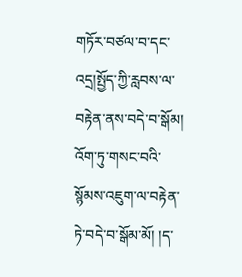གཏོར་བཙལ་བ་དང་འདྲ།སྤྱོད་ཀྱི་རླབས་ལ་བརྟེན་ནས་བདེ་བ་སྒོམ། འོག་ཏུ་གསང་བའི་སྙོམས་འཇུག་ལ་བརྟེན་ཏེ་བདེ་བ་སྒོམ་མོ། །ད་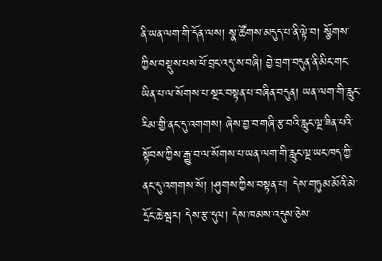ནི་ཡན་ལག་གི་དོན་ལས། སྣ་ཚོགས་མདུད་པ་ནི་ལྟེ་བ། སྩོགས་ཀྱིས་བསྡུས་པས་ཕོ་བྲང་འདུ་ས་བཞི། བྱེ་བྲག་བདུན་ནི་མིང་གང་ཡིན་པ་ལ་སོགས་པ་སྔར་བསྟན་པ་བཞིན་བདུན། ཡན་ལག་གི་རླུང་རིམ་གྱི་ནང་དུ་འགགས། ཞེས་བྱ་བ་གཞི་རྩ་བའི་རླུང་ལྔ་ཟིན་པའི་སྟོབས་ཀྱིས་རྒྱུ་བ་ལ་སོགས་པ་ཡན་ལག་གི་རླུང་ལྔ་ཡང་ཁད་ཀྱི་ནང་དུ་འགགས་སོ། །ཤུགས་ཀྱིས་བསྟན་པ། དེས་གཏུམ་མོའི་མེ་དྲོང་ཆེ་སྦར། དེས་རྩ་དུལ། དེས་ཁམས་འདུས་ཅེས་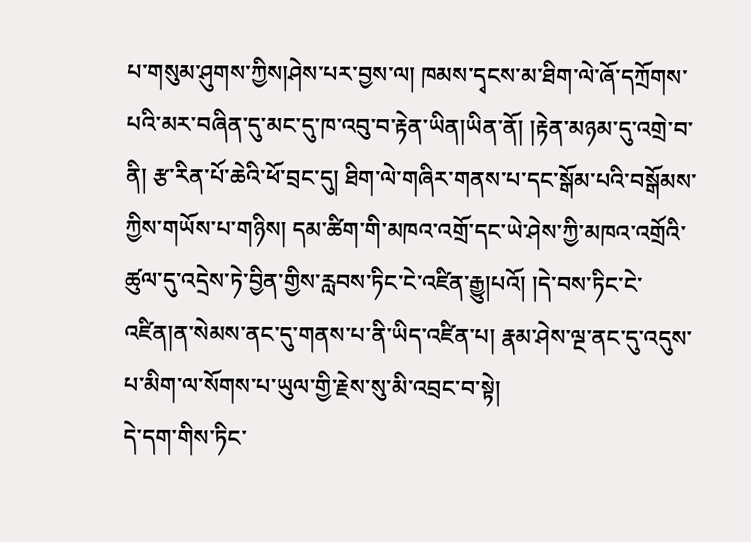པ་གསུམ་ཤུགས་ཀྱིས།ཤེས་པར་བྱས་ལ། ཁམས་དྭངས་མ་ཐིག་ལེ་ཞོ་དཀྲོགས་པའི་མར་བཞིན་དུ་མང་དུ་ཁ་འབུ་བ་རྟེན་ཡིན།ཡིན་ནོ། །རྟེན་མཉམ་དུ་འགྲེ་བ་ནི། རྩ་རིན་པོ་ཆེའི་ཕོ་བྲང་དུ། ཐིག་ལེ་གཞིར་གནས་པ་དང་སྒོམ་པའི་བསྒོམས་ཀྱིས་གཡོས་པ་གཉིས། དམ་ཚིག་གི་མཁའ་འགྲོ་དང་ཡེ་ཤེས་ཀྱི་མཁའ་འགྲོའི་ཚུལ་དུ་འདྲེས་ཏེ་བྱིན་གྱིས་རླབས་ཏིང་ངེ་འཛིན་རྒྱུ།པའོ། །དེ་བས་ཏིང་ངེ་འཛིན།ན་སེམས་ནང་དུ་གནས་པ་ནི་ཡིད་འཛིན་པ། རྣམ་ཤེས་ལྔ་ནང་དུ་འདུས་པ་མིག་ལ་སོགས་པ་ཡུལ་གྱི་རྗེས་སུ་མི་འབྲང་བ་སྟེ།
དེ་དག་གིས་ཏིང་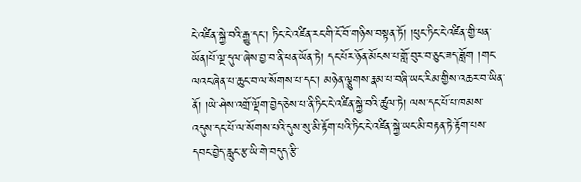ངེ་འཛིན་སྐྱེ་བའི་རྒྱུ་དང་། ཏིང་ངེ་འཛིན་རང་གི་ངོ་བོ་གཉིས་བསྟན་ཏོ། །ཕུང་ཏིང་ངེ་འཛིན་གྱི་ཕན་ཡོན།པོ་ལྔ་དུལ་ཞེས་བྱ་བ་ནི་ཕན་ཡོན་ཏེ། དང་པོར་ཉོན་མོངས་པ་གློ་བུར་བ་ཅུང་ཟད་ཟློག །གང་ལའང་ཞེན་པ་ཆུང་བ་ལ་སོགས་པ་དང་། མཉེན་ལྕུགས་རྣམ་པ་བཞི་ཡང་རིམ་གྱིས་འཆར་བ་ཡིན་ནོ། །ཡེ་ཤེས་འགྲོ་ལྡོག་བྱེད་ཅེས་པ་ནི་ཏིང་ངེ་འཛིན་སྐྱེ་བའི་ཚུལ་ཏེ། ལས་དང་པོ་པ་ཁམས་འདུས་དང་པོ་ལ་སོགས་པའི་དུས་སུ་མི་རྟོག་པའི་ཏིང་ངེ་འཛིན་སྐྱེ་ཡང་མི་བརྟན་ཏེ་རྟོག་པས་དབང་བྱེད་རླུང་རྩ་ཡི་གེ་བདུད་རྩི་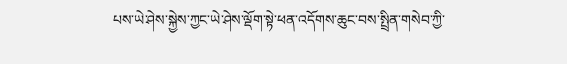པས་ཡེ་ཤེས་སྐྱེས་ཀྱང་ཡེ་ཤེས་ལྡོག་སྟེ་ཕན་འདོགས་ཆུང་བས་སྤྲིན་གསེབ་ཀྱི་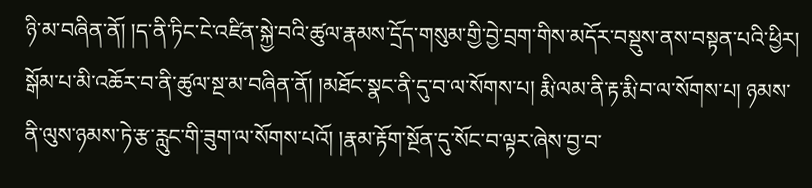ཉི་མ་བཞིན་ནོ། །ད་ནི་ཏིང་ངེ་འཛིན་སྐྱེ་བའི་ཚུལ་རྣམས་དྲོད་གསུམ་གྱི་བྱེ་བྲག་གིས་མདོར་བསྡུས་ནས་བསྟན་པའི་ཕྱིར། སྒོམ་པ་མི་འཆོར་བ་ནི་ཚུལ་སྔ་མ་བཞིན་ནོ། །མཐོང་སྣང་ནི་དུ་བ་ལ་སོགས་པ། རྨི་ལམ་ནི་རྟ་རྨི་བ་ལ་སོགས་པ། ཉམས་ནི་ལུས་ཉམས་ཏེ་རྩ་རླུང་གི་ཟུག་ལ་སོགས་པའོ། །རྣམ་རྟོག་སྔོན་དུ་སོང་བ་ལྟར་ཞེས་བྱ་བ་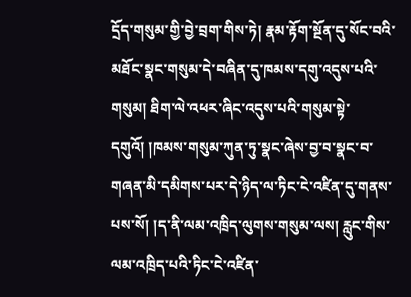དྲོད་གསུམ་གྱི་བྱེ་བྲག་གིས་ཏེ། རྣམ་རྟོག་སྔོན་དུ་སོང་བའི་མཐོང་སྣང་གསུམ་དེ་བཞིན་དུ་ཁམས་དགུ་འདུས་པའི་གསུམ། ཐིག་ལེ་འཕར་ཞིང་འདུས་པའི་གསུམ་སྟེ་དགུའོ། །ཁམས་གསུམ་ཀུན་ཏུ་སྣང་ཞེས་བྱ་བ་སྣང་བ་གཞན་མི་དམིགས་པར་དེ་ཉིད་ལ་ཏིང་ངེ་འཛིན་དུ་གནས་པས་སོ། །ད་ནི་ལམ་འཁྲིད་ལུགས་གསུམ་ལས། རླུང་གིས་ལམ་འཁྲིད་པའི་ཏིང་ངེ་འཛིན་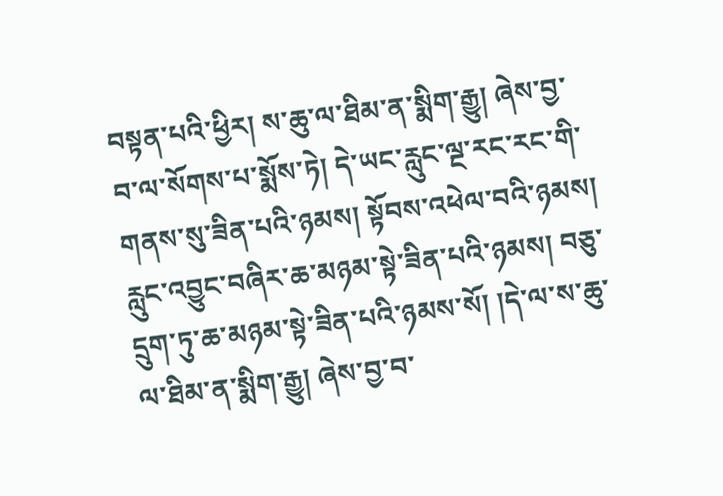བསྟན་པའི་ཕྱིར། ས་ཆུ་ལ་ཐིམ་ན་སྨིག་རྒྱུ། ཞེས་བྱ་བ་ལ་སོགས་པ་སྨོས་ཏེ། དེ་ཡང་རླུང་ལྔ་རང་རང་གི་གནས་སུ་ཟིན་པའི་ཉམས། སྟོབས་འཕེལ་བའི་ཉམས། རླུང་འབྱུང་བཞིར་ཆ་མཉམ་སྟེ་ཟིན་པའི་ཉམས། བཅུ་དྲུག་ཏུ་ཆ་མཉམ་སྟེ་ཟིན་པའི་ཉམས་སོ། །དེ་ལ་ས་ཆུ་ལ་ཐིམ་ན་སྨིག་རྒྱུ། ཞེས་བྱ་བ་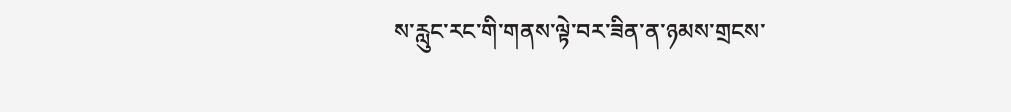ས་རླུང་རང་གི་གནས་ལྟེ་བར་ཟིན་ན་ཉམས་གྲངས་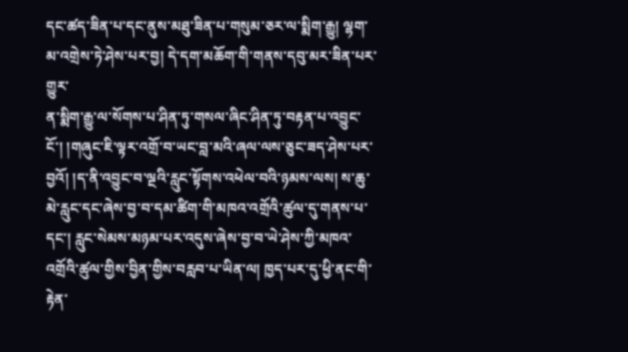དང་ཚད་ཟིན་པ་དང་ནུས་མཐུ་ཟིན་པ་གསུམ་ཅར་ལ་སྨིག་རྒྱུ། ལྷག་མ་འགྲེས་ཏེ་ཤེས་པར་བྱ། དེ་དག་མཆོག་གི་གནས་དབུ་མར་ཟིན་པར་གྱུར་
ན་སྨིག་རྒྱུ་ལ་སོགས་པ་ཤིན་ཏུ་གསལ་ཞིང་ཤིན་ཏུ་བརྟན་པ་འབྱུང་ངོ་། །གཞུང་ཇི་ལྟར་འགྲོ་བ་ཡང་བླ་མའི་ཞལ་ལས་ཅུང་ཟད་ཤེས་པར་བྱའོ། །ད་ནི་འབྱུང་བ་ལྔའི་རླུང་སྟོགས་འཕེལ་བའི་ཉམས་ལས། ས་ཆུ་མེ་རླུང་དང་ཞེས་བྱ་བ་དམ་ཚིག་གི་མཁའ་འགྲོའི་ཚུལ་དུ་གནས་པ་དང་། རླུང་སེམས་མཉམ་པར་འདུས་ཞེས་བྱ་བ་ཡེ་ཤེས་ཀྱི་མཁའ་འགྲོའི་ཚུལ་གྱིས་བྱིན་གྱིས་བརླབ་པ་ཡིན་ལ། ཁྱད་པར་དུ་ཕྱི་ནང་གི་རྟེན་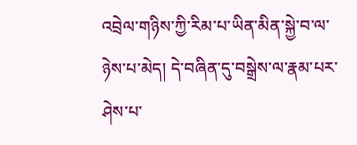འབྲེལ་གཉིས་ཀྱི་རིམ་པ་ཡིན་མིན་སྐྱེ་བ་ལ་ཉེས་པ་མེད། དེ་བཞིན་དུ་བསྒྲེས་ལ་རྣམ་པར་ཤེས་པ་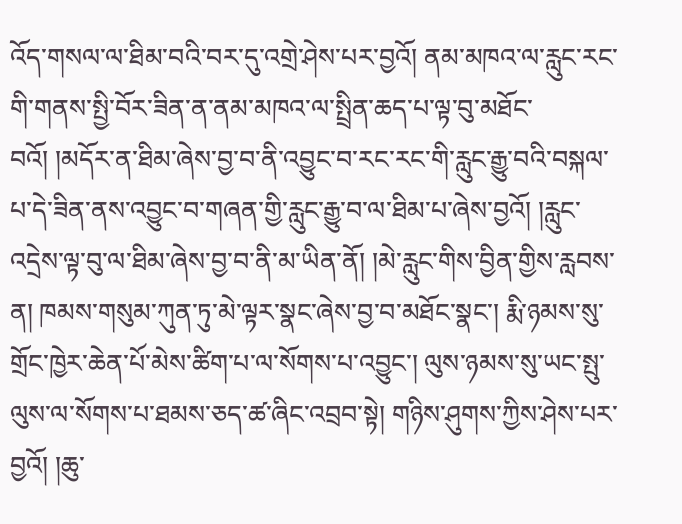འོད་གསལ་ལ་ཐིམ་བའི་བར་དུ་འགྲེ་ཤེས་པར་བྱའོ། ནམ་མཁའ་ལ་རླུང་རང་གི་གནས་སྤྱི་བོར་ཟིན་ན་ནམ་མཁའ་ལ་སྤྲིན་ཆད་པ་ལྟ་བུ་མཐོང་བའོ། །མདོར་ན་ཐིམ་ཞེས་བྱ་བ་ནི་འབྱུང་བ་རང་རང་གི་རླུང་རྒྱུ་བའི་བསྐལ་པ་དེ་ཟིན་ནས་འབྱུང་བ་གཞན་གྱི་རླུང་རྒྱུ་བ་ལ་ཐིམ་པ་ཞེས་བྱའོ། །རླུང་འདྲེས་ལྟ་བུ་ལ་ཐིམ་ཞེས་བྱ་བ་ནི་མ་ཡིན་ནོ། །མེ་རླུང་གིས་བྱིན་གྱིས་རླབས་ན། ཁམས་གསུམ་ཀུན་ཏུ་མེ་ལྟར་སྣང་ཞེས་བྱ་བ་མཐོང་སྣང་། རྨི་ཉམས་སུ་གྲོང་ཁྱེར་ཆེན་པོ་མེས་ཚིག་པ་ལ་སོགས་པ་འབྱུང་། ལུས་ཉམས་སུ་ཡང་སྤུ་ལུས་ལ་སོགས་པ་ཐམས་ཅད་ཚ་ཞིང་འབྲབ་སྟེ། གཉིས་ཤུགས་ཀྱིས་ཤེས་པར་བྱའོ། །ཆུ་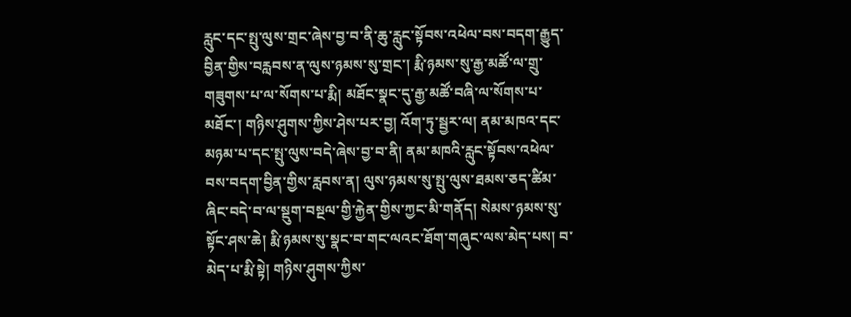རླུང་དང་སྤུ་ལུས་གྲང་ཞེས་བྱ་བ་ནི་ཆུ་རླུང་སྟོབས་འཕེལ་བས་བདག་རྒྱུད་བྱིན་གྱིས་བརླབས་ན་ལུས་ཉམས་སུ་གྲང་། རྨི་ཉམས་སུ་རྒྱ་མཚོ་ལ་གྲུ་གཟུགས་པ་ལ་སོགས་པ་རྨི། མཐོང་སྣང་དུ་རྒྱ་མཚོ་བཞི་ལ་སོགས་པ་མཐོང་། གཉིས་ཤུགས་ཀྱིས་ཤེས་པར་བྱ། འོག་ཏུ་སྦྱར་ལ། ནམ་མཁའ་དང་མཉམ་པ་དང་སྤུ་ལུས་བདེ་ཞེས་བྱ་བ་ནི། ནམ་མཁའི་རླུང་སྟོབས་འཕེལ་བས་བདག་བྱིན་གྱིས་རླབས་ན། ལུས་ཉམས་སུ་སྤུ་ལུས་ཐམས་ཅད་ཚིམ་ཞིང་བདེ་བ་ལ་སྡུག་བསྔལ་གྱི་རྐྱེན་གྱིས་ཀྱང་མི་གནོད། སེམས་ཉམས་སུ་སྟོང་ཤས་ཆེ། རྨི་ཉམས་སུ་སྣང་བ་གང་ལའང་ཐོག་གཞུང་ལས་མེད་པས། བ་མེད་པ་རྨི་སྟེ། གཉིས་ཤུགས་ཀྱིས་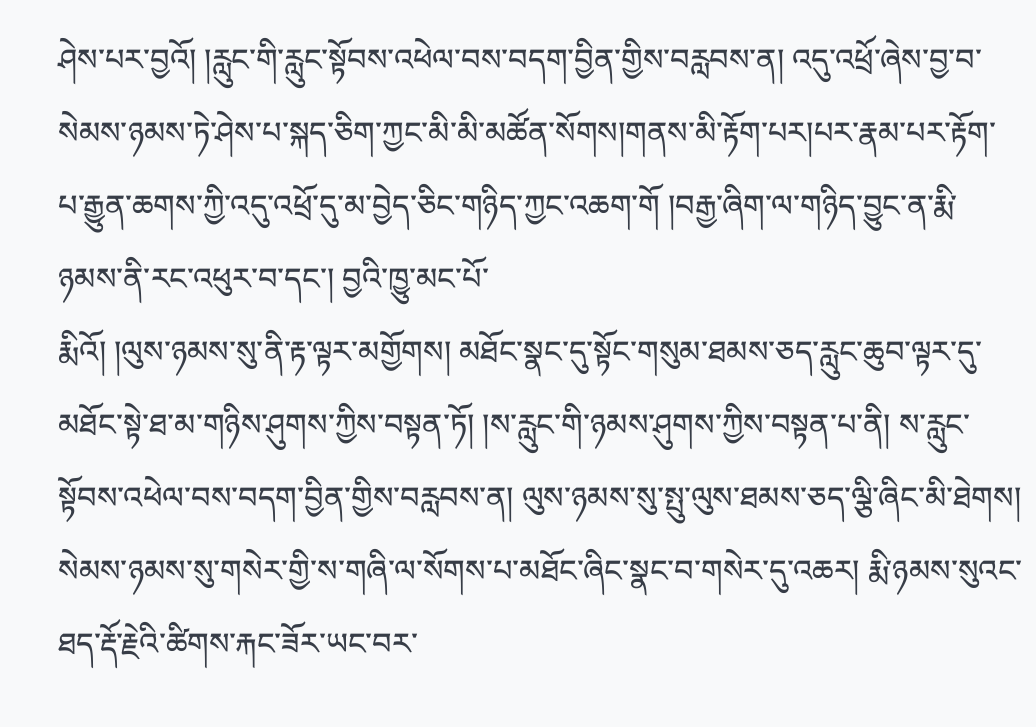ཤེས་པར་བྱའོ། །རླུང་གི་རླུང་སྟོབས་འཕེལ་བས་བདག་བྱིན་གྱིས་བརླབས་ན། འདུ་འཕྲོ་ཞེས་བྱ་བ་སེམས་ཉམས་ཏེ་ཤེས་པ་སྐད་ཅིག་ཀྱང་མི་མི་མཚོན་སོགས།གནས་མི་རྟོག་པར།པར་རྣམ་པར་རྟོག་པ་རྒྱུན་ཆགས་ཀྱི་འདུ་འཕྲོ་དུ་མ་བྱེད་ཅིང་གཉིད་ཀྱང་འཆག་གོ །བརྒྱ་ཞིག་ལ་གཉིད་བྱུང་ན་རྨི་ཉམས་ནི་རང་འཕུར་བ་དང་། བྱའི་ཁྱུ་མང་པོ་
རྨིའོ། །ལུས་ཉམས་སུ་ནི་རྟ་ལྟར་མགྱོགས། མཐོང་སྣང་དུ་སྟོང་གསུམ་ཐམས་ཅད་རླུང་ཆུབ་ལྟར་དུ་མཐོང་སྟེ་ཐ་མ་གཉིས་ཤུགས་ཀྱིས་བསྟན་ཏོ། །ས་རླུང་གི་ཉམས་ཤུགས་ཀྱིས་བསྟན་པ་ནི། ས་རླུང་སྟོབས་འཕེལ་བས་བདག་བྱིན་གྱིས་བརླབས་ན། ལུས་ཉམས་སུ་སྤུ་ལུས་ཐམས་ཅད་ལྕི་ཞིང་མི་ཐེགས། སེམས་ཉམས་སུ་གསེར་གྱི་ས་གཞི་ལ་སོགས་པ་མཐོང་ཞིང་སྣང་བ་གསེར་དུ་འཆར། རྨི་ཉམས་སུའང་ཐད་རྡོ་རྗེའི་ཚིགས་རྐང་ཟོར་ཡང་བར་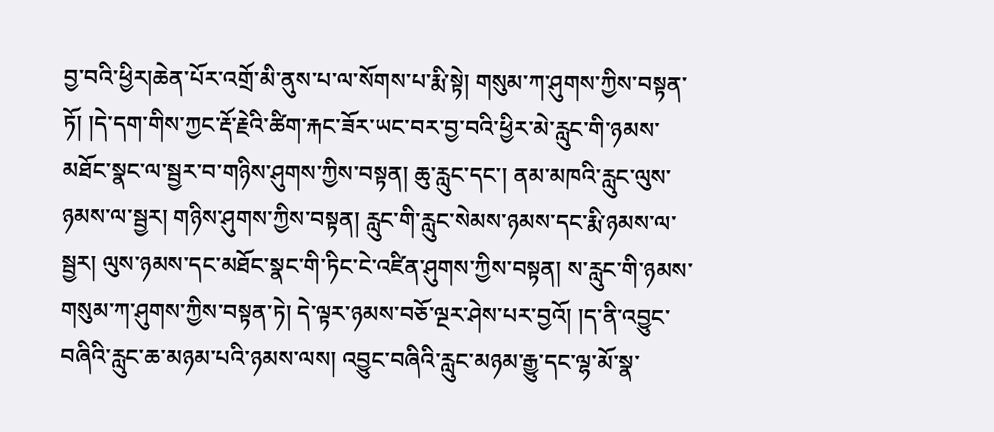བྱ་བའི་ཕྱིར།ཆེན་པོར་འགྲོ་མི་ནུས་པ་ལ་སོགས་པ་རྨི་སྟེ། གསུམ་ཀ་ཤུགས་ཀྱིས་བསྟན་ཏོ། །དེ་དག་གིས་ཀྱང་རྡོ་རྗེའི་ཚིག་རྐང་ཟོར་ཡང་བར་བྱ་བའི་ཕྱིར་མེ་རླུང་གི་ཉམས་མཐོང་སྣང་ལ་སྦྱར་བ་གཉིས་ཤུགས་ཀྱིས་བསྟན། ཆུ་རླུང་དང་། ནམ་མཁའི་རླུང་ལུས་ཉམས་ལ་སྦྱར། གཉིས་ཤུགས་ཀྱིས་བསྟན། རླུང་གི་རླུང་སེམས་ཉམས་དང་རྨི་ཉམས་ལ་སྦྱར། ལུས་ཉམས་དང་མཐོང་སྣང་གི་ཏིང་ངེ་འཛིན་ཤུགས་ཀྱིས་བསྟན། ས་རླུང་གི་ཉམས་གསུམ་ཀ་ཤུགས་ཀྱིས་བསྟན་ཏེ། དེ་ལྟར་ཉམས་བཅོ་ལྔར་ཤེས་པར་བྱའོ། །ད་ནི་འབྱུང་བཞིའི་རླུང་ཆ་མཉམ་པའི་ཉམས་ལས། འབྱུང་བཞིའི་རླུང་མཉམ་རྒྱུ་དང་ལྷ་མོ་སྣ་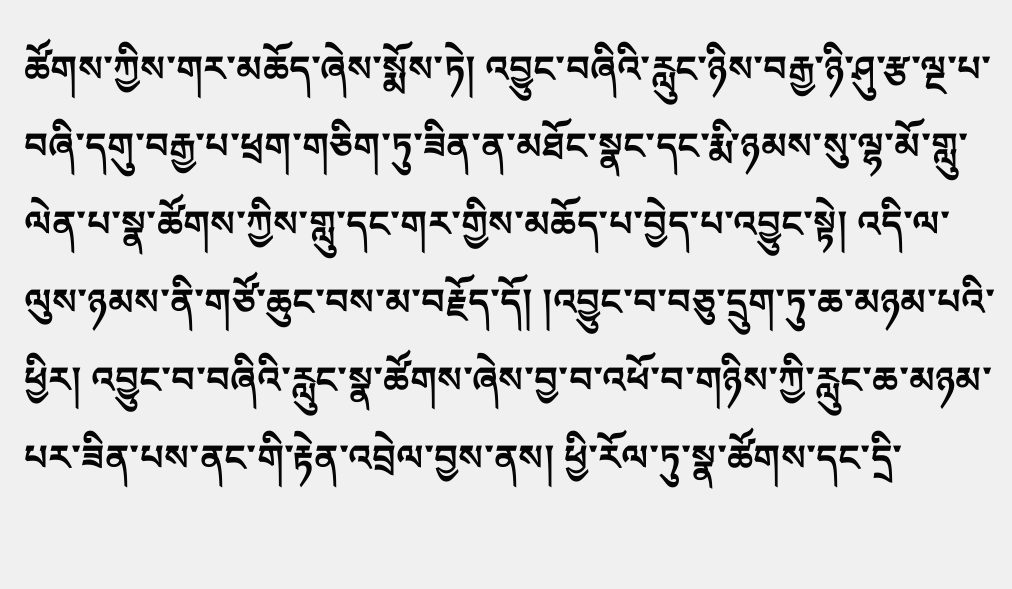ཚོགས་ཀྱིས་གར་མཆོད་ཞེས་སྨོས་ཏེ། འབྱུང་བཞིའི་རླུང་ཉིས་བརྒྱ་ཉི་ཤུ་རྩ་ལྔ་པ་བཞི་དགུ་བརྒྱ་པ་ཕྲག་གཅིག་ཏུ་ཟིན་ན་མཐོང་སྣང་དང་རྨི་ཉམས་སུ་ལྷ་མོ་གླུ་ལེན་པ་སྣ་ཚོགས་ཀྱིས་གླུ་དང་གར་གྱིས་མཆོད་པ་བྱེད་པ་འབྱུང་སྟེ། འདི་ལ་ལུས་ཉམས་ནི་གཙོ་ཆུང་བས་མ་བརྗོད་དོ། །འབྱུང་བ་བཅུ་དྲུག་ཏུ་ཆ་མཉམ་པའི་ཕྱིར། འབྱུང་བ་བཞིའི་རླུང་སྣ་ཚོགས་ཞེས་བྱ་བ་འཕོ་བ་གཉིས་ཀྱི་རླུང་ཆ་མཉམ་པར་ཟིན་པས་ནང་གི་རྟེན་འབྲེལ་བྱས་ནས། ཕྱི་རོལ་ཏུ་སྣ་ཚོགས་དང་དྲི་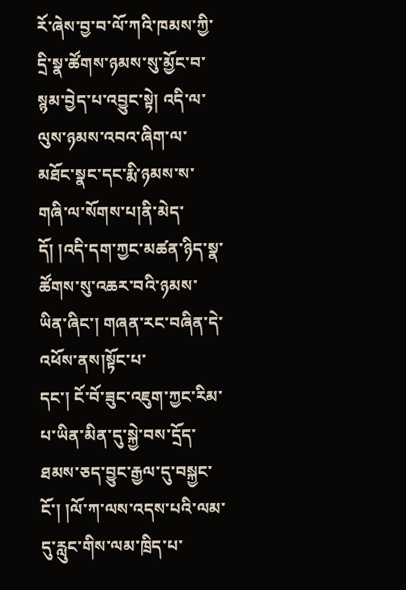རོ་ཞེས་བྱ་བ་ལོ་ཀའི་ཁམས་ཀྱི་དྲི་སྣ་ཚོགས་ཉམས་སུ་མྱོང་བ་སྙམ་བྱེད་པ་འབྱུང་སྟེ། འདི་ལ་ལུས་ཉམས་འབའ་ཞིག་ལ་མཐོང་སྣང་དང་རྨི་ཉམས་ས་གཞི་ལ་སོགས་པ།ནི་མེད་དོ། །འདི་དག་ཀྱང་མཚན་ཉིད་སྣ་ཚོགས་སུ་འཆར་བའི་ཉམས་ཡིན་ཞིང་། གཞན་རང་བཞིན་དེ་འཕོས་ནས།སྟོང་པ་
དང་། ངོ་བོ་ཟུང་འཇུག་ཀྱང་རིམ་པ་ཡིན་མིན་དུ་སྐྱེ་བས་དྲོད་ཐམས་ཅད་བྱུང་རྒྱལ་དུ་བསྐྱང་ངོ་། །ལོ་ཀ་ལས་འདས་པའི་ལམ་དུ་རླུང་གིས་ལམ་ཁྲིད་པ་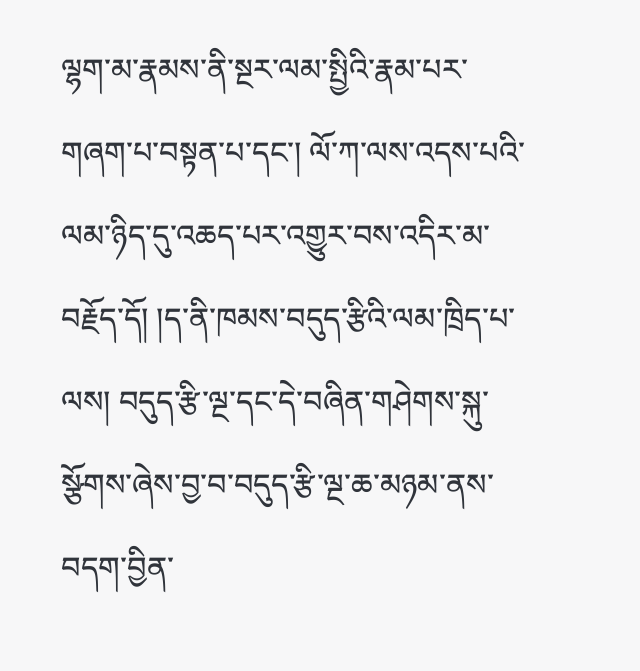ལྷག་མ་རྣམས་ནི་སྔར་ལམ་སྤྱིའི་རྣམ་པར་གཞག་པ་བསྟན་པ་དང་། ལོ་ཀ་ལས་འདས་པའི་ལམ་ཉིད་དུ་འཆད་པར་འགྱུར་བས་འདིར་མ་བརྗོད་དོ། །ད་ནི་ཁམས་བདུད་རྩིའི་ལམ་ཁྲིད་པ་ལས། བདུད་རྩི་ལྔ་དང་དེ་བཞིན་གཤེགས་སྐུ་སྩོགས་ཞེས་བྱ་བ་བདུད་རྩི་ལྔ་ཆ་མཉམ་ནས་བདག་བྱིན་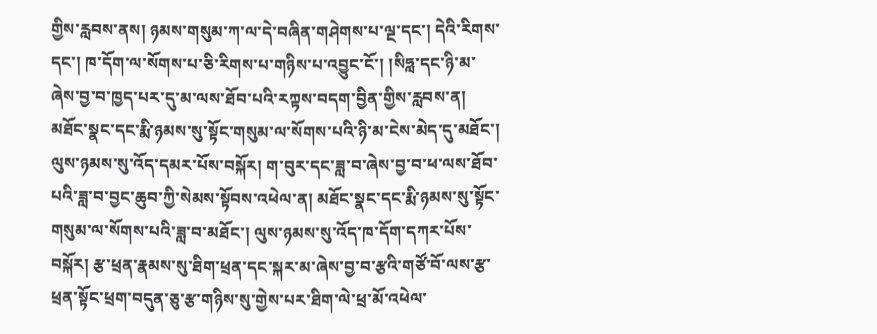གྱིས་རླབས་ནས། ཉམས་གསུམ་ཀ་ལ་དེ་བཞིན་གཤེགས་པ་ལྔ་དང་། དེའི་རིགས་དང་། ཁ་དོག་ལ་སོགས་པ་ཅི་རིགས་པ་གཉིས་པ་འབྱུང་ངོ་། །སིཧླ་དང་ཉི་མ་ཞེས་བྱ་བ་ཁྱད་པར་དུ་མ་ལས་ཐོབ་པའི་རཀྟས་བདག་བྱིན་གྱིས་རླབས་ན། མཐོང་སྣང་དང་རྨི་ཉམས་སུ་སྟོང་གསུམ་ལ་སོགས་པའི་ཉི་མ་ངེས་མེད་དུ་མཐོང་། ལུས་ཉམས་སུ་འོད་དམར་པོས་བསྐོར། ག་བུར་དང་ཟླ་བ་ཞེས་བྱ་བ་ཕ་ལས་ཐོབ་པའི་ཟླ་བ་བྱང་ཆུབ་ཀྱི་སེམས་སྟོབས་འཕེལ་ན། མཐོང་སྣང་དང་རྨི་ཉམས་སུ་སྟོང་གསུམ་ལ་སོགས་པའི་ཟླ་བ་མཐོང་། ལུས་ཉམས་སུ་འོད་ཁ་དོག་དཀར་པོས་བསྐོར། རྩ་ཕྲན་རྣམས་སུ་ཐིག་ཕྲན་དང་སྐར་མ་ཞེས་བྱ་བ་རྩའི་གཙོ་བོ་ལས་རྩ་ཕྲན་སྟོང་ཕྲག་བདུན་ཅུ་རྩ་གཉིས་སུ་གྱེས་པར་ཐིག་ལེ་ཕྲ་མོ་འཕེལ་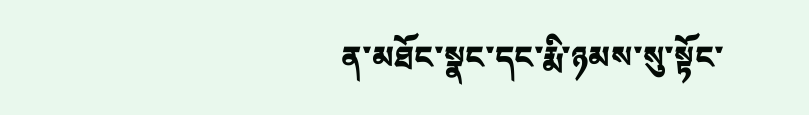ན་མཐོང་སྣང་དང་རྨི་ཉམས་སུ་སྟོང་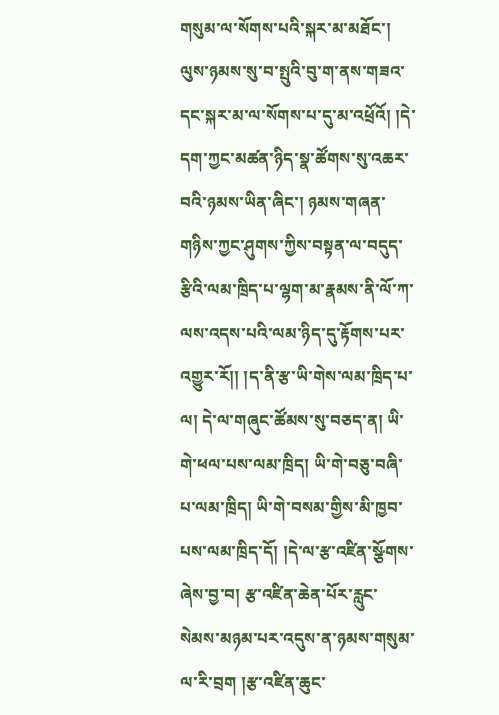གསུམ་ལ་སོགས་པའི་སྐར་མ་མཐོང་། ལུས་ཉམས་སུ་བ་སྤུའི་བུ་ག་ནས་གཟའ་དང་སྐར་མ་ལ་སོགས་པ་དུ་མ་འཕྲོའོ། །དེ་དག་ཀྱང་མཚན་ཉིད་སྣ་ཚོགས་སུ་འཆར་བའི་ཉམས་ཡིན་ཞིང་། ཉམས་གཞན་གཉིས་ཀྱང་ཤུགས་ཀྱིས་བསྟན་ལ་བདུད་རྩིའི་ལམ་ཁྲིད་པ་ལྷག་མ་རྣམས་ནི་ལོ་ཀ་ལས་འདས་པའི་ལམ་ཉིད་དུ་རྟོགས་པར་འགྱུར་རོ།། །ད་ནི་རྩ་ཡི་གེས་ལམ་ཁྲིད་པ་ལ། དེ་ལ་གཞུང་ཚོམས་སུ་བཅད་ན། ཡི་གེ་ཕལ་པས་ལམ་ཁྲིད། ཡི་གེ་བཅུ་བཞི་པ་ལམ་ཁྲིད། ཡི་གེ་བསམ་གྱིས་མི་ཁྱབ་པས་ལམ་ཁྲིད་དོ། །དེ་ལ་རྩ་འཛིན་སྩོགས་
ཞེས་བྱ་བ། རྩ་འཛིན་ཆེན་པོར་རླུང་སེམས་མཉམ་པར་འདུས་ན་ཉམས་གསུམ་ལ་རི་བྲག །རྩ་འཛིན་ཆུང་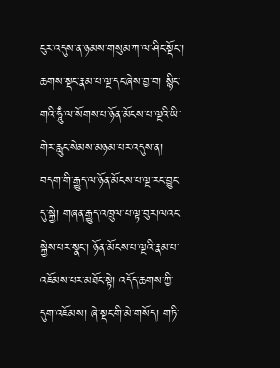ངུར་འདུས་ན་ཉམས་གསུམ་ཀ་ལ་ཤིང་སྡོང་། ཆགས་སྡང་རྣམ་པ་ལྔ་དང་ཞེས་བྱ་བ། སྙིང་གའི་ཧཱུྃ་ལ་སོགས་པ་ཉོན་མོངས་པ་ལྔའི་ཡི་གེར་རླུང་སེམས་མཉམ་པར་འདུས་ན། བདག་གི་རྒྱུད་ལ་ཉོན་མོངས་པ་ལྔ་རང་བྱུང་དུ་སྐྱེ། གཞན་རྒྱུད་འཁྲུལ་པ་ལྟ་བུར།ལའང་སྐྱེས་པར་སྣང་། ཉོན་མོངས་པ་ལྔའི་རྣམ་པ་འཇོམས་པར་མཐོང་སྟེ། འདོད་ཆགས་ཀྱི་དུག་འཇོམས། ཞེ་སྡང་གི་མེ་གསོད། གཏི་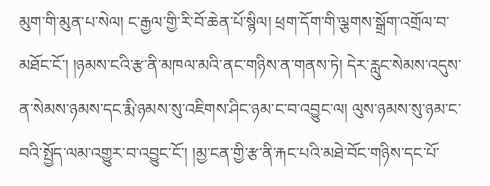མུག་གི་མུན་པ་སེལ། ང་རྒྱལ་གྱི་རི་བོ་ཆེན་པོ་སྙིལ། ཕྲག་དོག་གི་ལྕགས་སྒྲོག་འགྲོལ་བ་མཐོང་ངོ་། །ཉམས་ངའི་རྩ་ནི་མཁལ་མའི་ནང་གཉིས་ན་གནས་ཏེ། དེར་རླུང་སེམས་འདུས་ན་སེམས་ཉམས་དང་རྨི་ཉམས་སུ་འཇིགས་ཤིང་ཉམ་ང་བ་འབྱུང་ལ། ལུས་ཉམས་སུ་ཉམ་ང་བའི་སྤྱོད་ལམ་འགྱུར་བ་འབྱུང་ངོ་། །མྱ་ངན་གྱི་རྩ་ནི་རྐང་པའི་མཐེ་བོང་གཉིས་དང་པོ་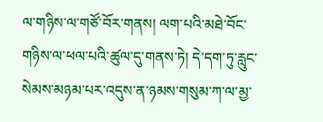ལ་གཉིས་ལ་གཙོ་བོར་གནས། ལག་པའི་མཐེ་བོང་གཉིས་ལ་ཕལ་པའི་ཚུལ་དུ་གནས་ཏེ། དེ་དག་ཏུ་རླུང་སེམས་མཉམ་པར་འདུས་ན་ཉམས་གསུམ་ཀ་ལ་མྱ་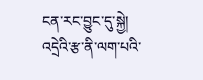ངན་རང་བྱུང་དུ་སྐྱེ། འདྲེའི་རྩ་ནི་ལག་པའི་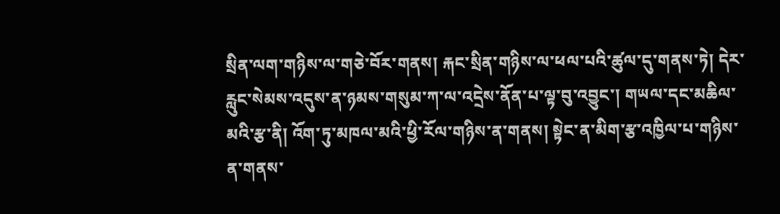སྲིན་ལག་གཉིས་ལ་གཅེ་བོར་གནས། རྐང་སྲིན་གཉིས་ལ་ཕལ་པའི་ཚུལ་དུ་གནས་ཏེ། དེར་རླུང་སེམས་འདུས་ན་ཉམས་གསུམ་ཀ་ལ་འདྲེས་ནོན་པ་ལྟ་བུ་འབྱུང་། གཡལ་དང་མཆིལ་མའི་རྩ་ནི། འོག་ཏུ་མཁལ་མའི་ཕྱི་རོལ་གཉིས་ན་གནས། སྟེང་ན་མིག་རྩ་འཁྱིལ་པ་གཉིས་ན་གནས་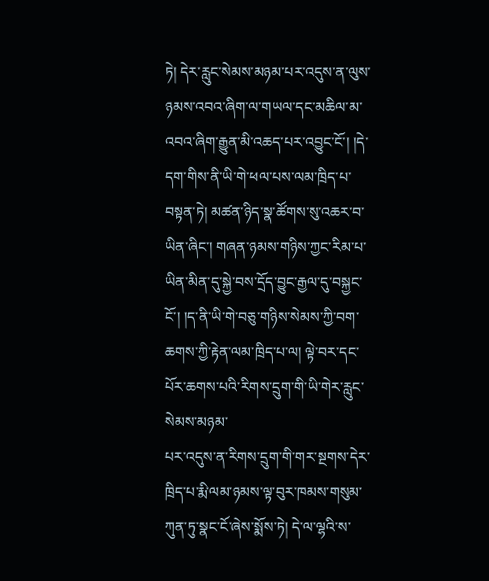ཏེ། དེར་རླུང་སེམས་མཉམ་པར་འདུས་ན་ལུས་ཉམས་འབའ་ཞིག་ལ་གཡལ་དང་མཆིལ་མ་འབའ་ཞིག་རྒྱུན་མི་འཆད་པར་འབྱུང་ངོ་། །དེ་དག་གིས་ནི་ཡི་གེ་ཕལ་པས་ལམ་ཁྲིད་པ་བསྟན་ཏེ། མཚན་ཉིད་སྣ་ཚོགས་སུ་འཆར་བ་ཡིན་ཞིང་། གཞན་ཉམས་གཉིས་ཀྱང་རིམ་པ་ཡིན་མིན་དུ་སྐྱེ་བས་དྲོད་བྱུང་རྒྱལ་དུ་བསྐྱང་ངོ་། །ད་ནི་ཡི་གེ་བཅུ་གཉིས་སེམས་ཀྱི་བག་ཆགས་ཀྱི་རྟེན་ལམ་ཁྲིད་པ་ལ། ལྟེ་བར་དང་པོར་ཆགས་པའི་རིགས་དྲུག་གི་ཡི་གེར་རླུང་སེམས་མཉམ་
པར་འདུས་ན་རིགས་དྲུག་གི་གར་སྔགས་དེར་ཁྲིད་པ་རྨི་ལམ་ཉམས་ལྟ་བུར་ཁམས་གསུམ་ཀུན་ཏུ་སྣང་ངོ་ཞེས་སྨོས་ཏེ། དེ་ལ་ལྷའི་ས་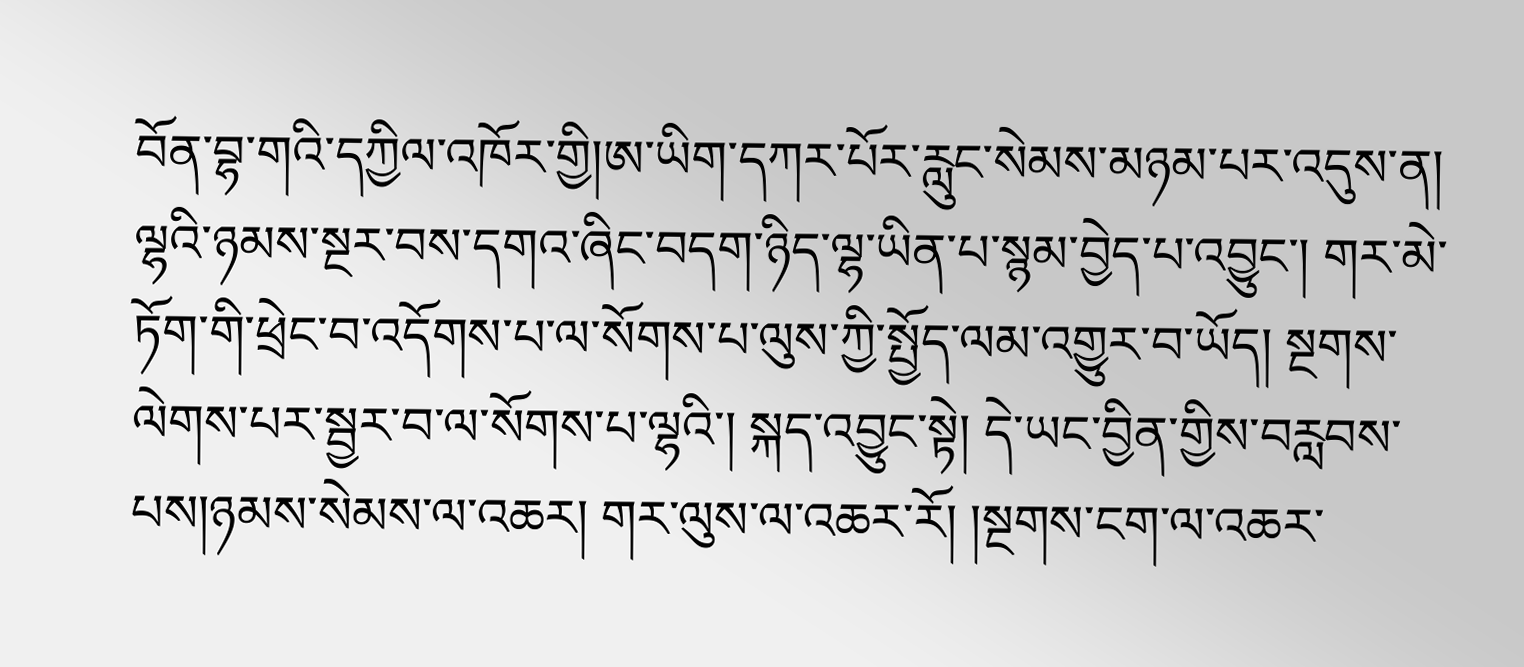བོན་བྷ་གའི་དཀྱིལ་འཁོར་གྱི།ཨ་ཡིག་དཀར་པོར་རླུང་སེམས་མཉམ་པར་འདུས་ན། ལྷའི་ཉམས་སྔར་བས་དགའ་ཞིང་བདག་ཉིད་ལྷ་ཡིན་པ་སྙམ་བྱེད་པ་འབྱུང་། གར་མེ་ཏོག་གི་ཕྲེང་བ་འདོགས་པ་ལ་སོགས་པ་ལུས་ཀྱི་སྤྱོད་ལམ་འགྱུར་བ་ཡོད། སྔགས་ལེགས་པར་སྦྱར་བ་ལ་སོགས་པ་ལྷའི་། སྐད་འབྱུང་སྟེ། དེ་ཡང་བྱིན་གྱིས་བརླབས་པས།ཉམས་སེམས་ལ་འཆར། གར་ལུས་ལ་འཆར་རོ། །སྔགས་ངག་ལ་འཆར་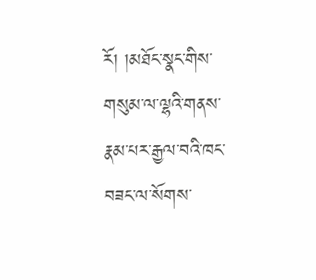རོ། །མཐོང་སྣང་གིས་གསུམ་ལ་ལྷའི་གནས་རྣམ་པར་རྒྱལ་བའི་ཁང་བཟང་ལ་སོགས་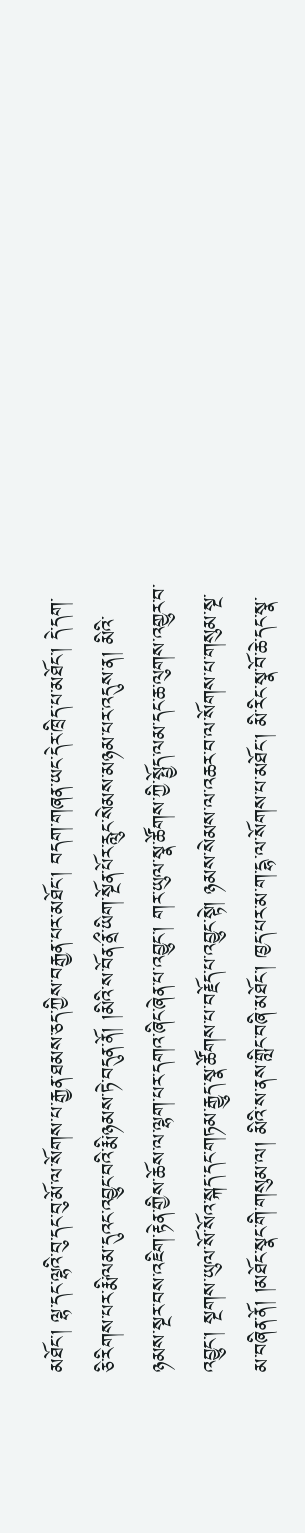མཐོང་། ལྷ་དང་ལྷའི་བུ་དང་བུ་མོ་ལ་སོགས་པ་རྒྱན་ཐམས་ཅད་ཀྱིས་བརྒྱན་པར་མཐོང་། བདག་གཞན་ཡང་དེར་ཁྲིད་པ་མཐོང་། དེ་དག་ཅི་རིགས་པར་རྨི་ལམ་དུའང་འབྱུང་བའི་རྨི་ཉམས་ཏེ་བདུན་ནོ། །མིའི་ས་བོན་ནྲྀ་ཡིག་སྔོན་པོར་རླུང་སེམས་མཉམ་པར་འདུས་ན། མིའི་ཉམས་སྔར་བས་འཇིག་རྟེན་གྱིས་ཆོས་ལ་ལྷག་པར་དགའ་ཞིང་ཞེན་པ་འབྱུང་། གར་ཡུལ་སྣ་ཚོགས་ཀྱི་སྤྱོད་ལམ་དང་ཆ་ལུགས་འགྱུར་བ་འབྱུང་། སྔགས་ཡུལ་སོ་སོའ་སྐད་དང་གཏམ་རྒྱུད་སྣ་ཚོགས་པ་བརྗོད་པ་འབྱུང་སྟེ། ཉམས་སེམས་ལ་འཆར་བ་ལ་སོགས་པ་གསུམ་སྔ་མ་བཞིན་ནོ། །མཐོང་སྣང་གི་གསུམ་ལ། མིའི་ས་ནས་གླིང་བཞི་མཐོང་། ཁྱད་པར་མ་ག་དྷ་ལ་སོགས་པ་མཐོང་། མི་རིང་སྣ་བོ་ཆེ་དང་སྣ་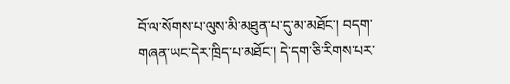བོ་ལ་སོགས་པ་ལུས་མི་མཐུན་པ་དུ་མ་མཐོང་། བདག་གཞན་ཡང་དེར་ཁྲིད་པ་མཐོང་། དེ་དག་ཅི་རིགས་པར་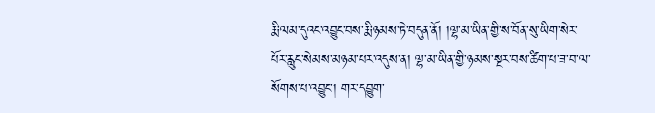རྨི་ལམ་དུའང་འབྱུང་བས་རྨི་ཉམས་ཏེ་བདུན་ནོ། །ལྷ་མ་ཡིན་གྱི་ས་བོན་སུ་ཡིག་སེར་པོར་རླུང་སེམས་མཉམ་པར་འདུས་ན། ལྷ་མ་ཡིན་གྱི་ཉམས་སྔར་བས་ཚིག་པ་ཟ་བ་ལ་སོགས་པ་འབྱུང་། གར་དབྱུག་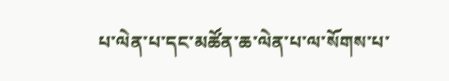པ་ལེན་པ་དང་མཚོན་ཆ་ལེན་པ་ལ་སོགས་པ་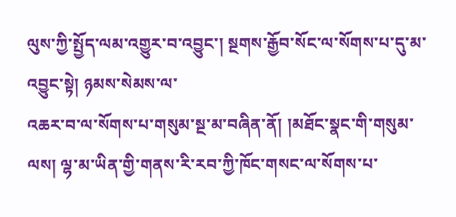ལུས་ཀྱི་སྤྱོད་ལམ་འགྱུར་བ་འབྱུང་། སྔགས་རྒྱོབ་སོང་ལ་སོགས་པ་དུ་མ་འབྱུང་སྟེ། ཉམས་སེམས་ལ་
འཆར་བ་ལ་སོགས་པ་གསུམ་སྔ་མ་བཞིན་ནོ། །མཐོང་སྣང་གི་གསུམ་ལས། ལྷ་མ་ཡིན་གྱི་གནས་རི་རབ་ཀྱི་ཁོང་གསང་ལ་སོགས་པ་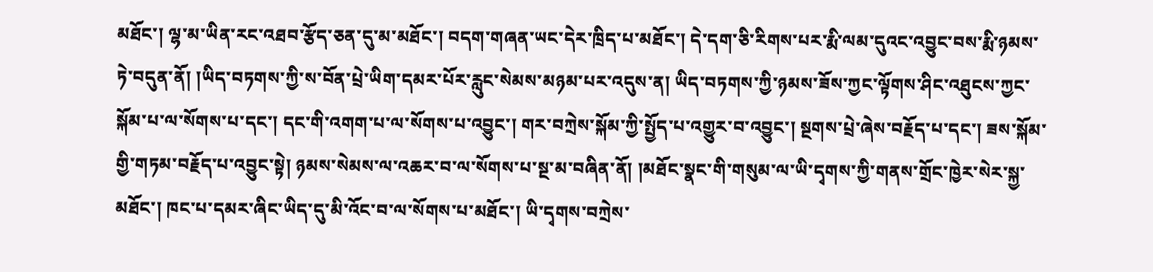མཐོང་། ལྷ་མ་ཡིན་རང་འཐབ་རྩོད་ཅན་དུ་མ་མཐོང་། བདག་གཞན་ཡང་དེར་ཁྲིད་པ་མཐོང་། དེ་དག་ཅི་རིགས་པར་རྨི་ལམ་དུའང་འབྱུང་བས་རྨི་ཉམས་ཏེ་བདུན་ནོ། །ཡིད་བཏགས་ཀྱི་ས་བོན་པྲེ་ཡིག་དམར་པོར་རླུང་སེམས་མཉམ་པར་འདུས་ན། ཡིད་བཏགས་ཀྱི་ཉམས་ཟོས་ཀྱང་ལྟོགས་ཤིང་འཐུངས་ཀྱང་སྐོམ་པ་ལ་སོགས་པ་དང་། དང་གི་འགག་པ་ལ་སོགས་པ་འབྱུང་། གར་བཀྲེས་སྐོམ་ཀྱི་སྤྱོད་པ་འགྱུར་བ་འབྱུང་། སྔགས་པྲེ་ཞེས་བརྗོད་པ་དང་། ཟས་སྐོམ་གྱི་གཏམ་བརྗོད་པ་འབྱུང་སྟེ། ཉམས་སེམས་ལ་འཆར་བ་ལ་སོགས་པ་སྔ་མ་བཞིན་ནོ། །མཐོང་སྣང་གི་གསུམ་ལ་ཡི་དྭགས་ཀྱི་གནས་གྲོང་ཁྱེར་སེར་སྐྱ་མཐོང་། ཁང་པ་དམར་ཞིང་ཡིད་དུ་མི་འོང་བ་ལ་སོགས་པ་མཐོང་། ཡི་དྭགས་བཀྲེས་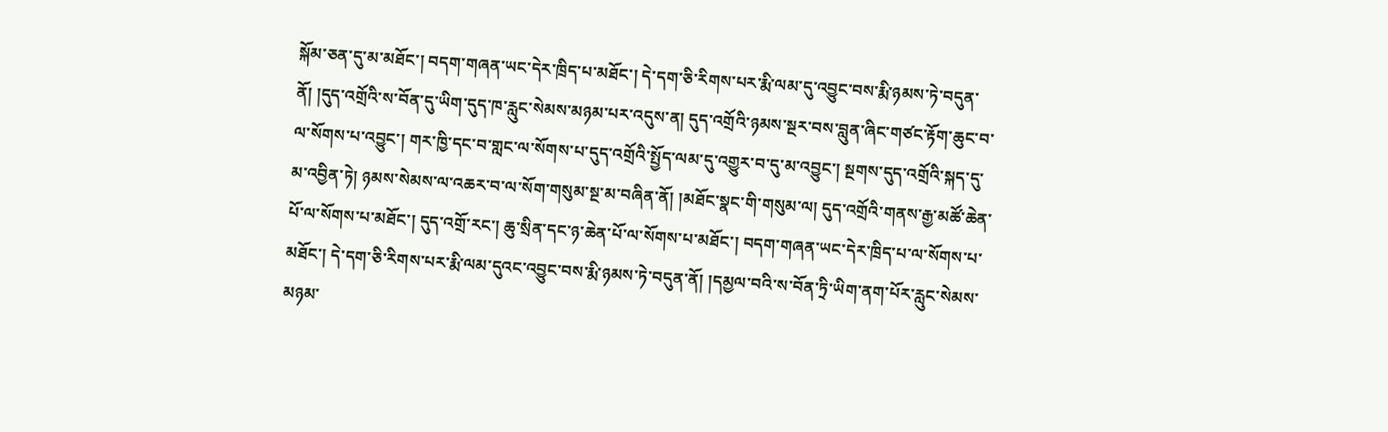སྐོམ་ཅན་དུ་མ་མཐོང་། བདག་གཞན་ཡང་དེར་ཁྲིད་པ་མཐོང་། དེ་དག་ཅི་རིགས་པར་རྨི་ལམ་དུ་འབྱུང་བས་རྨི་ཉམས་ཏེ་བདུན་ནོ། །དུད་འགྲོའི་ས་བོན་དུ་ཡིག་དུད་ཁ་རླུང་སེམས་མཉམ་པར་འདུས་ན། དུད་འགྲོའི་ཉམས་སྔར་བས་བླུན་ཞིང་གཙང་རྟོག་ཆུང་བ་ལ་སོགས་པ་འབྱུང་། གར་ཁྱི་དང་བ་གླང་ལ་སོགས་པ་དུད་འགྲོའི་སྤྱོད་ལམ་དུ་འགྱུར་བ་དུ་མ་འབྱུང་། སྔགས་དུད་འགྲོའི་སྐད་དུ་མ་འབྱིན་ཏེ། ཉམས་སེམས་ལ་འཆར་བ་ལ་སོག་གསུམ་སྔ་མ་བཞིན་ནོ། །མཐོང་སྣང་གི་གསུམ་ལ། དུད་འགྲོའི་གནས་རྒྱ་མཚོ་ཆེན་པོ་ལ་སོགས་པ་མཐོང་། དུད་འགྲོ་རང་། ཆུ་སྲིན་དང་ཉ་ཆེན་པོ་ལ་སོགས་པ་མཐོང་། བདག་གཞན་ཡང་དེར་ཁྲིད་པ་ལ་སོགས་པ་མཐོང་། དེ་དག་ཅི་རིགས་པར་རྨི་ལམ་དུའང་འབྱུང་བས་རྨི་ཉམས་ཏེ་བདུན་ནོ། །དམྱལ་བའི་ས་བོན་ཏྲི་ཡིག་ནག་པོར་རླུང་སེམས་མཉམ་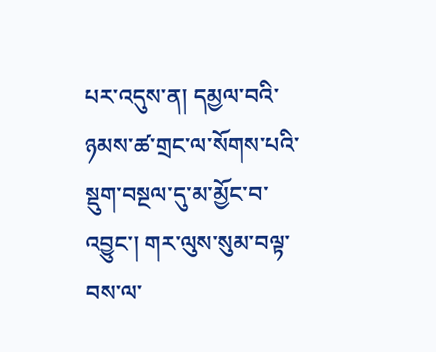པར་འདུས་ན། དམྱལ་བའི་ཉམས་ཚ་གྲང་ལ་སོགས་པའི་སྡུག་བསྔལ་དུ་མ་མྱོང་བ་འབྱུང་། གར་ལུས་སུམ་བལྟ་བས་ལ་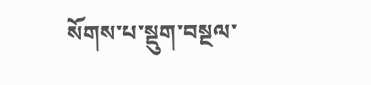སོགས་པ་སྡུག་བསྔལ་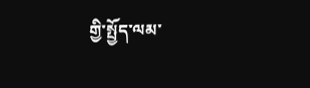གྱི་སྤྱོད་ལམ་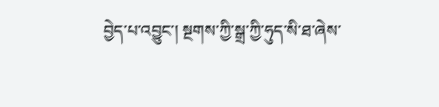བྱེད་པ་འབྱུང་། སྔགས་ཀྱི་སྒྲ་ཀྱི་ཧུད་སི་ཐ་ཞེས་